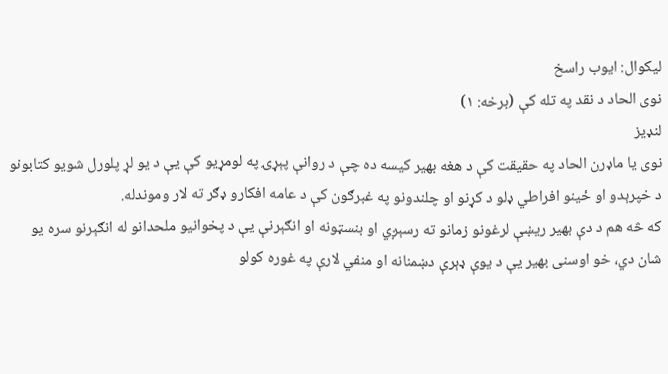لیکوال: ایوب راسخ
نوی الحاد د نقد په تله کې (برخه: ۱)
لنډیز
نوی یا ماډرن الحاد په حقیقت کې د هغه بهیر کیسه ده چې د روانې پېړۍ په لومړیو کې يې د یو لړ پلورل شويو کتابونو د خپرېدو او ځینو افراطي ډلو د کړنو او چلندونو په غبرګون کې د عامه افکارو ډګر ته لار وموندله.
که څه هم د دې بهیر ریښې لرغونو زمانو ته رسېږي او بنسټونه او انګېرنې يې د پخوانیو ملحدانو له انګېرنو سره یو شان دي، خو اوسنی بهیر يې د یوې ډېرې دښمنانه او منفي لارې په غوره کولو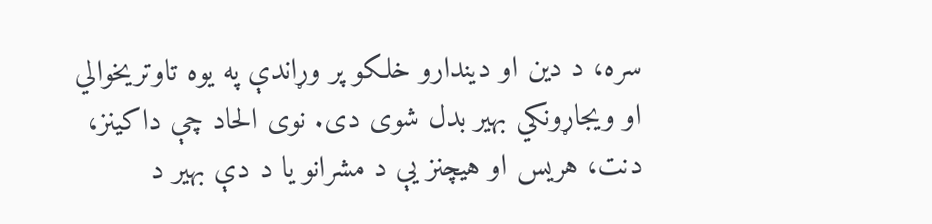سره، د دین او ديندارو خلکو پر وړاندې په یوه تاوتریخوالي او ویجاړونکي بهیر بدل شوی دی. نوی الحاد چې داکینز، دنت، هریس او هیچنز یې د مشرانو یا د دې بهیر د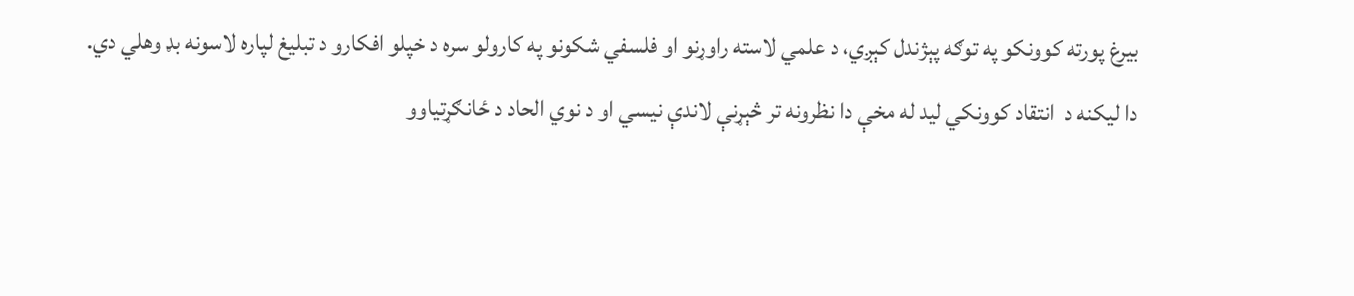بیرغ پورته کوونکو په توګه پېژندل کېږي، د علمي لاسته راوړنو او فلسفي شکونو په کارولو سره د خپلو افکارو د تبلیغ لپاره لاسونه بډ وهلي دي.
دا لیکنه د  انتقاد کوونکي لید له مخې دا نظرونه تر څېړنې لاندې نیسي او د نوي الحاد د ځانګړتیاوو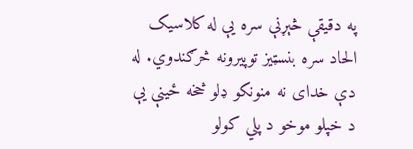په دقیقې څېړنې سره یې له کلاسیک الحاد سره بنسټیز توپیرونه څرګندوي. له دې خدای نه‌ منونکو ډلو څخه ځينې يې د خپلو موخو د پلي کولو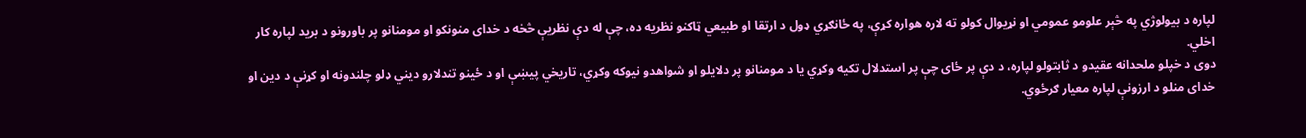لپاره د بیولوژي په څېر علومو عمومي او نړيوال کولو ته لاره هواره کړې، په ځانګړي ډول د ارتقا او طبیعي ټاکنو نظریه ده، چې له دې نظریې څخه د خدای‌ منونکو او مومنانو پر باورونو د برید لپاره کار اخلي.
دوی د خپلو ملحدانه عقیدو د ثابتولو لپاره، د دې پر ځای چې پر استدلال تکیه وکړي یا د مومنانو پر دلایلو او شواهدو نیوکه وکړي، تاریخي پیښې او د ځینو تندلارو دیني ډلو چلندونه او کړنې د دین او خدای منلو د ارزونې لپاره معیار ګرځوي.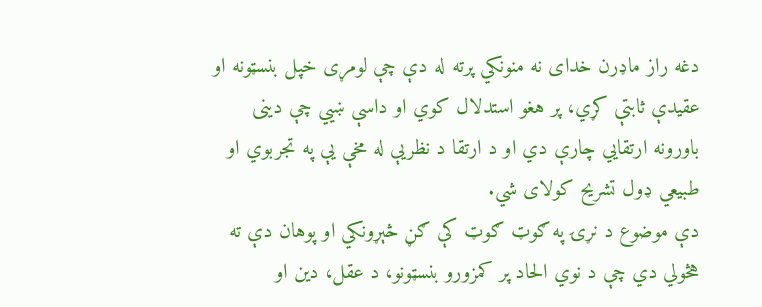دغه راز ماډرن خدای‌ نه‌ منونکي پرته له دې چې لومړی خپل بنسټونه او عقیدې ثابتې کړي، پر هغو استدلال کوي او داسې ښيي چې دینی باورونه ارتقايي چارې دي او د ارتقا د نظریې له مخې یې په تجربوي او طبیعي ډول تشریح کولای شي.
دې موضوع د نړۍ په ګوټ ګوټ کې ګڼ څېړونکي او پوهان دې ته هڅولي دي چې د نوي الحاد پر کمزورو بنسټونو، د عقل، دین‌ او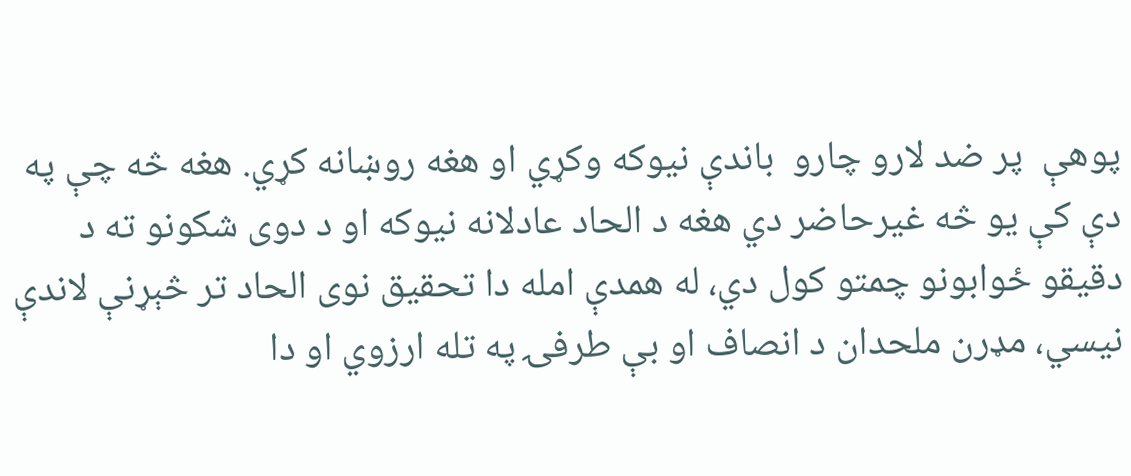پوهې  پر ضد لارو چارو  باندې نیوکه وکړي او هغه روښانه کړي. هغه څه چې په دې کې یو څه غیرحاضر دي هغه د الحاد عادلانه نیوکه او د دوی شکونو ته د دقیقو ځوابونو چمتو کول دي، له همدې امله دا تحقيق نوی الحاد تر څېړنې لاندې نیسي، مډرن ملحدان د انصاف او بې ‌طرفۍ په تله ارزوي او دا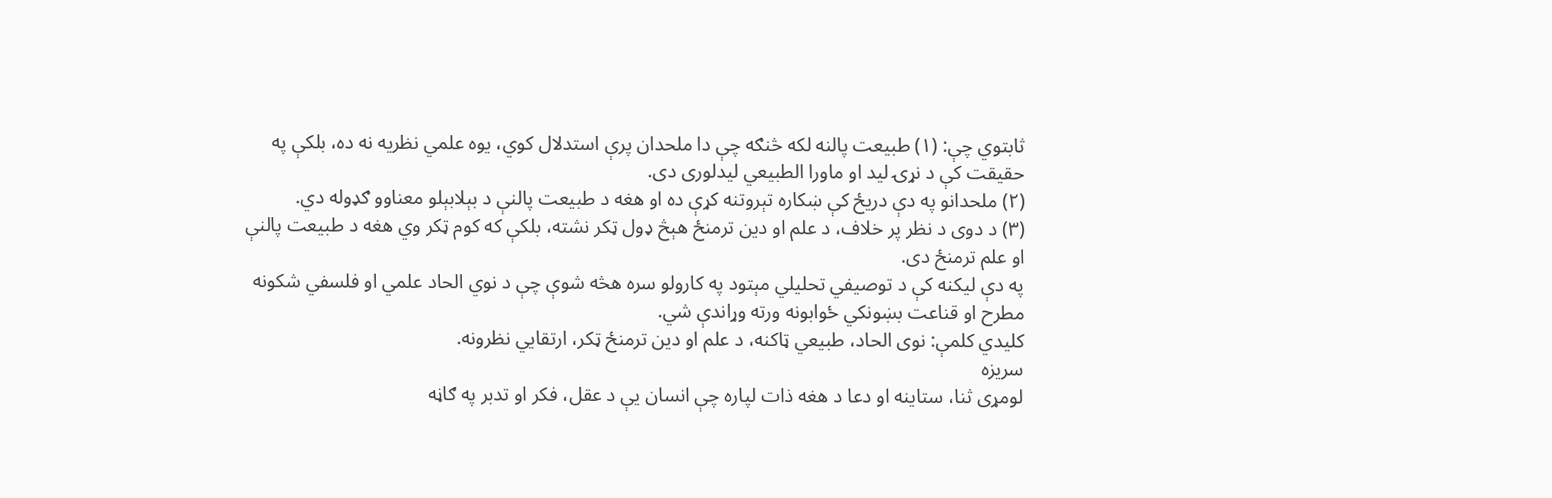ثابتوي چې: (۱) طبیعت‌ پالنه لکه څنګه چې دا ملحدان پرې استدلال کوي، یوه علمي نظریه نه ده، بلکې په حقیقت کې د نړۍ‌ لید او ماورا الطبیعي لیدلوری دی.
(۲) ملحدانو په دې دریځ کې ښکاره تېروتنه کړې ده او هغه د طبیعت‌ پالنې د بېلابېلو معناوو ګډوله دي.
(۳) د دوی د نظر پر خلاف، د علم او دین ترمنځ هېڅ ډول ټکر نشته، بلکې که کوم ټکر وي هغه د طبیعت‌ پالنې او علم ترمنځ دی.
په دې لیکنه کې د توصیفي تحلیلي مېتود په کارولو سره هڅه شوې چې د نوي الحاد علمي او فلسفي شکونه مطرح او قناعت‌ بښونکي ځوابونه ورته وړاندې شي.
کلیدي کلمې: نوی الحاد، طبیعي ټاکنه، د علم او دین ترمنځ ټکر، ارتقايي نظرونه.
سریزه
لومړی ثنا، ستاینه او دعا د هغه ذات لپاره چې انسان یې د عقل، فکر او تدبر په ګاڼه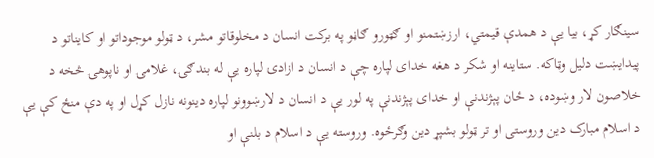سینګار کړ، بیا يې د همدې قیمتي، ارزښتمنو او ګټورو ګاڼو په برکت انسان د مخلوقاتو مشر، د ټولو موجوداتو او کایناتو د پیدایښت دلیل وټاکه. ستاینه او شکر د هغه خدای لپاره چې د انسان د ازادۍ لپاره یې له بند‌ګۍ، غلامۍ او ناپوهۍ څخه د خلاصون لار وښوده، د ځان پېژندنې او خدای پېژندنې په لور یې د انسان د لارښوونو لپاره دینونه نازل کړل او په دې منځ کې یې د اسلام مبارک دین وروستی او تر ټولو بشپړ دین وګرځوه. وروسته یې د اسلام د بلنې او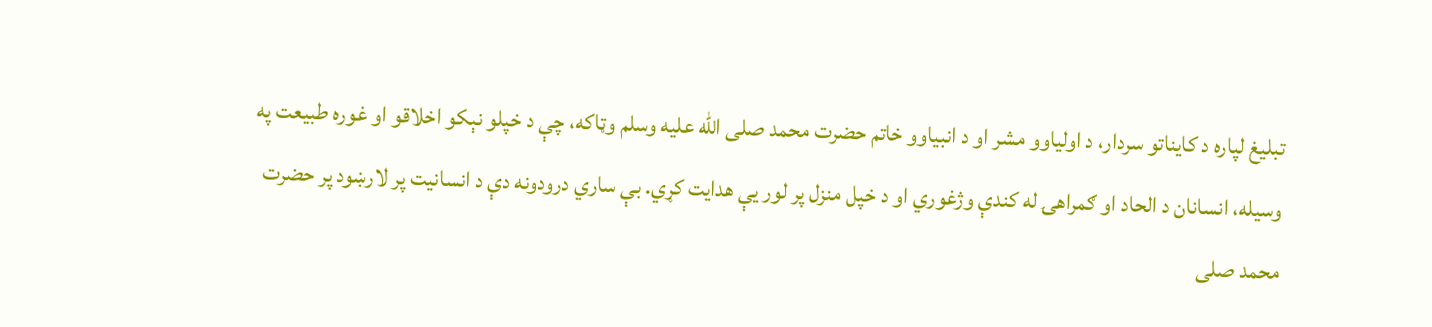تبلیغ لپاره د کایناتو سردار، د اولیاوو مشر او د انبیاوو خاتم حضرت محمد صلی‌ الله ‌علیه ‌وسلم وټاکه، چې د خپلو نېکو اخلاقو او غوره طبیعت په وسیله، انسانان د الحاد او ګمراهۍ له کندې وژغوري او د خپل منزل پر لور یې هدایت کړي. بې ‌ساري درودونه دې د انسانیت پر لارښود پر حضرت محمد صلی‌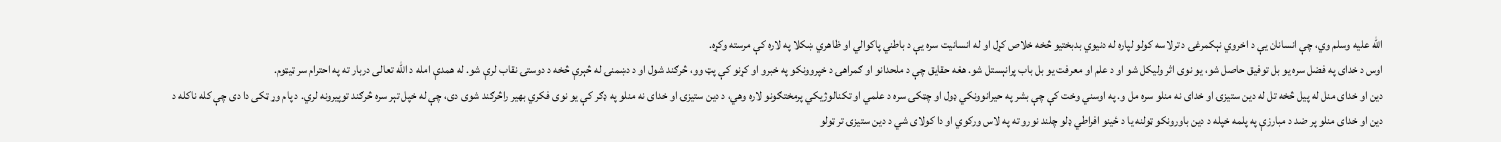الله ‌علیه ‌وسلم وي، چې انسانان یې د اخروي نېکمرغۍ د ترلاسه کولو لپاره له دنیوي بدبختیو څخه خلاص کړل او له انسانیت سره یې د باطني پاکوالي او ظاهري ښکلا په لاره کې مرسته وکړه.
اوس د خدای په فضل سره یو بل توفیق حاصل شو، یو نوی اثر ولیکل شو او د علم او معرفت یو بل باب پرانېستل شو. هغه حقایق چې د ملحدانو او ګمراهۍ د خپروونکو په خبرو او کړنو کې پټ وو، څرګند شول او د دښمنۍ له څېرې څخه د دوستۍ نقاب لرې شو. له همدې امله د الله تعالی دربار ته په احترام سر ټیټوم.
دین او خدای ‌منل له پیل څخه تل له دین ‌ستیزۍ او خدای‌ نه ‌منلو سره مل و. په اوسني وخت کې چې بشر په حیرانوونکي ډول او چټکۍ سره د علمي او تکنالوژیکي پرمختګونو لاره وهي، د دین ‌ستیزۍ او خدای ‌نه ‌منلو په ډګر کې یو نوی فکري بهیر راڅرګند شوی دی، چې له خپل تېر سره څرګند توپیرونه لري. د پام وړ ټکی دا دی چې کله ناکله د دین او خدای ‌منلو پر ضد د مبارزې په پلمه خپله د دین ‌باورونکو ټولنه یا د ځینو افراطي ډلو چلند نورو ته په لاس ورکوي او دا کولای شي د دین ‌ستیزۍ تر ټولو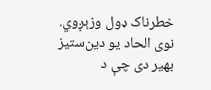خطرناک ډول وزېږوي.
نوی الحاد یو دین‌ستیز بهیر دی چې د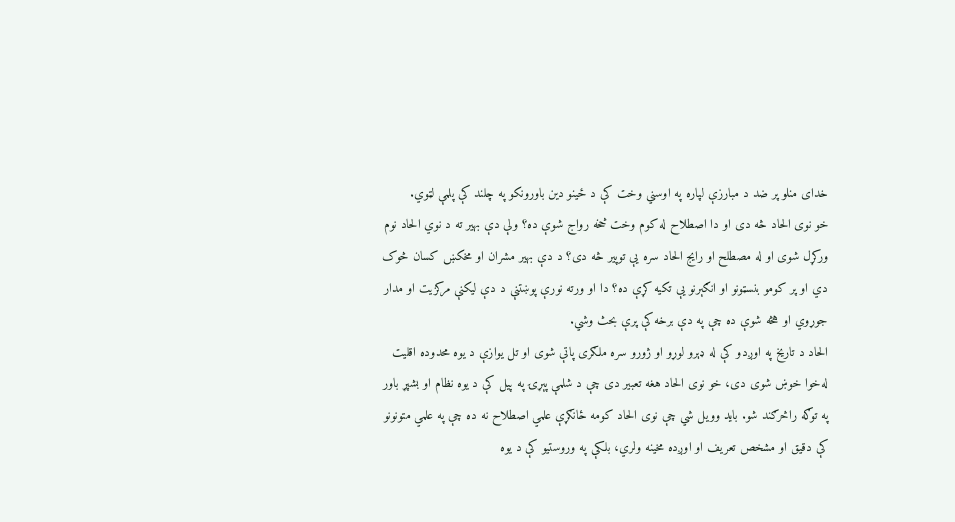خدای ‌منلو پر ضد د مبارزې لپاره په اوسني وخت کې د ځینو دین ‌باورونکو په چلند کې پلمې لټوي.
خو نوی الحاد څه دی او دا اصطلاح له کوم وخت څخه رواج شوې ده؟ ولې دې بهیر ته د نوي الحاد نوم ورکړل شوی او له مصطلح او رایج الحاد سره یې توپیر څه دی؟ د دې بهیر مشران او مخکښ کسان څوک دي او پر کومو بنسټونو او انګېرنو یې تکیه کړې ده؟ دا او ورته نورې پوښتنې د دې لیکنې مرکزيت او مدار جوړوي او هڅه شوې ده چې په دې برخه کې پرې بحث وشي.
الحاد د تاریخ په اوږدو کې له ډېرو لوړو او ژورو سره ملګری پاتې شوی او تل یوازې د یوه محدوده اقلیت له‌خوا خوښ شوی دی، خو نوی الحاد هغه تعبیر دی چې د شلمې پېړۍ په پیل کې د یوه نظام او بشپړ باور په توګه راڅرګند شو. باید وویل شي چې نوی الحاد کومه ځانګړې علمي اصطلاح نه ده چې په علمي متونونو کې دقیق او مشخص تعریف او اوږده مخینه ولري، بلکې په وروستیو کې د یوه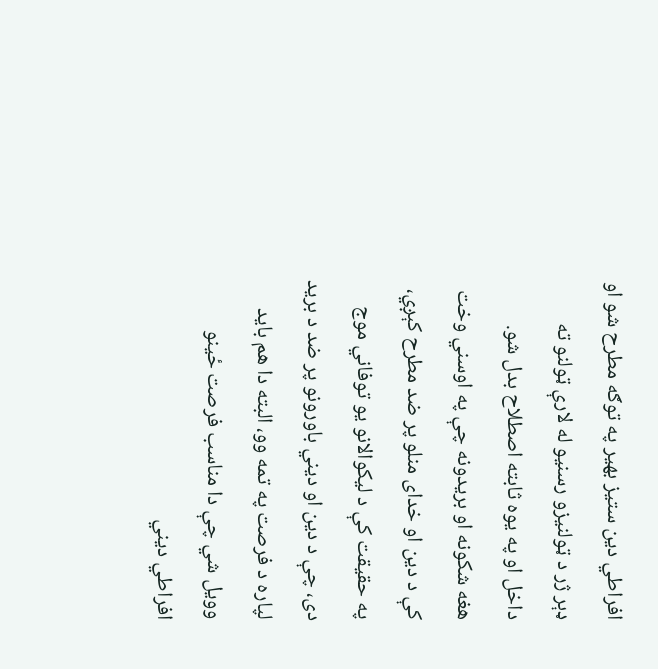افراطي دین‌ ستیز بهیر په توګه مطرح شو او ډېر ژر د ټولنیزو رسنیو له لارې ټولنو ته داخل او په یوه ثابته اصطلاح بدل شو.
هغه شکونه او بریدونه چې په اوسني وخت کې د دین او خدای‌ منلو پر ضد مطرح کېږي، په حقیقت کې د لیکوالانو یو توفاني موج دی، چې د دین او ديني باورونو پر ضد د برید لپاره د فرصت په تمه وو، البته دا هم باید وویل شي چې دا مناسب فرصت ځینو افراطي دیني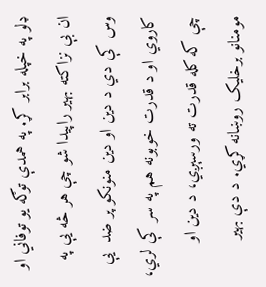ډلو په خپله برابر کړ. په همدې توګه یو توفاني او ان بې‌ نزاکته بهیر راپیدا شو چې هر څه یې په وس کې دي د دین او دین‌ منونکو پر ضد  یې کاروي او د قدرت خوبونه هم په سر کې لري، چې که کله قدرت ته ورسېږي، د دین او مومنانو برخلیک روښانه کړي. د دې بهیر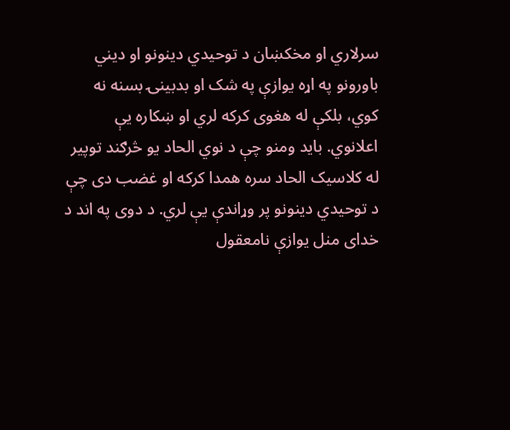سرلاري او مخکښان د توحیدي دینونو او ديني باورونو په اړه یوازې په شک او بدبینۍ بسنه نه کوي، بلکې له هغوی کرکه لري او ښکاره یې اعلانوي. باید ومنو چې د نوي الحاد يو څرګند توپير له کلاسیک الحاد سره همدا کرکه او غضب دی چې د توحیدي دینونو پر وړاندې يې لري. د دوی په اند د خدای منل یوازې نامعقول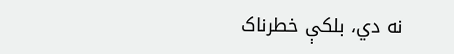نه دي، بلکې خطرناک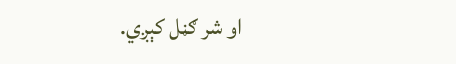او شر ګڼل کېږي.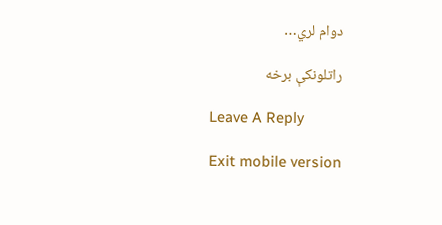دوام لري…

راتلونکې برخه

Leave A Reply

Exit mobile version